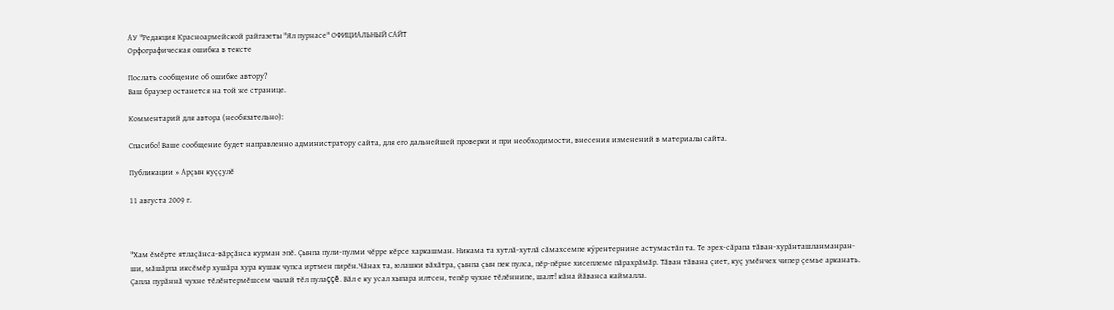АУ "Редакция Красноармейской райгазеты "Ял пурнасе" ОФИЦИАЛЬНЫЙ САЙТ
Орфографическая ошибка в тексте

Послать сообщение об ошибке автору?
Ваш браузер останется на той же странице.

Комментарий для автора (необязательно):

Спасибо! Ваше сообщение будет направленно администратору сайта, для его дальнейшей проверки и при необходимости, внесения изменений в материалы сайта.

Публикации » Арçын куççулĕ

11 августа 2009 г.



"Хам ĕмĕрте ятлаçăнса-вăрçăнса курман эпĕ. Çынпа пули-пулми чĕрре кĕрсе харкашман. Никама та хутлă-хутлă сăмахсемпе кÿрентернине астумастăп та. Те эрех-сăрапа тăван-хурăнташланманран-ши, мăшăрпа иксĕмĕр хушăра хура кушак чупса иртмен пирĕн.Чăнах та, юлашки вăхăтра, çынпа çын пек пулса, пĕр-пĕрне хисеплеме пăрахрăмăр. Тăван тăвана çиет, куç умĕнчех чипер çемье арканать. Çапла пурăннă чухне тĕлĕнтермĕшсем чылай тĕл пулаççĕ. Вăл е ку усал хыпара илтсен, тепĕр чухне тĕлĕннипе, шалт! кăна йăванса каймалла.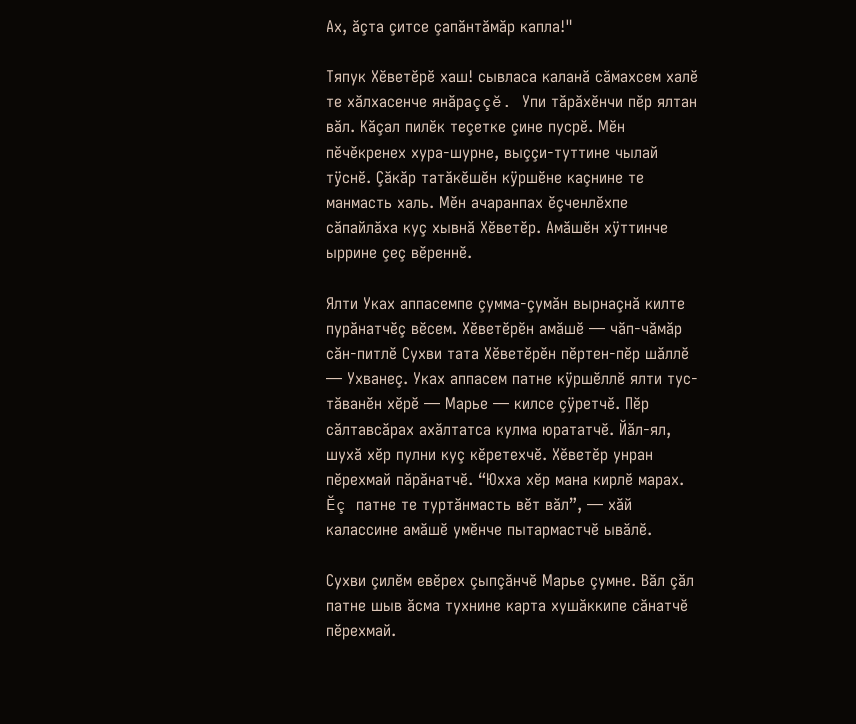Ах, ăçта çитсе çапăнтăмăр капла!"

Тяпук Хĕветĕрĕ хаш! сывласа каланă сăмахсем халĕ те хăлхасенче янăраççĕ. Упи тăрăхĕнчи пĕр ялтан вăл. Кăçал пилĕк теçетке çине пусрĕ. Мĕн пĕчĕкренех хура-шурне, выççи-туттине чылай тÿснĕ. Çăкăр татăкĕшĕн кÿршĕне каçнине те манмасть халь. Мĕн ачаранпах ĕçченлĕхпе сăпайлăха куç хывнă Хĕветĕр. Амăшĕн хÿттинче ыррине çеç вĕреннĕ.

Ялти Уках аппасемпе çумма-çумăн вырнаçнă килте пурăнатчĕç вĕсем. Хĕветĕрĕн амăшĕ — чăп-чăмăр сăн-питлĕ Сухви тата Хĕветĕрĕн пĕртен-пĕр шăллĕ — Ухванеç. Уках аппасем патне кÿршĕллĕ ялти тус-тăванĕн хĕрĕ — Марье — килсе çÿретчĕ. Пĕр сăлтавсăрах ахăлтатса кулма юрататчĕ. Йăл-ял, шухă хĕр пулни куç кĕретехчĕ. Хĕветĕр унран пĕрехмай пăрăнатчĕ. “Юхха хĕр мана кирлĕ марах. Ĕç патне те туртăнмасть вĕт вăл”, — хăй калассине амăшĕ умĕнче пытармастчĕ ывăлĕ.

Сухви çилĕм евĕрех çыпçăнчĕ Марье çумне. Вăл çăл патне шыв ăсма тухнине карта хушăккипе сăнатчĕ пĕрехмай.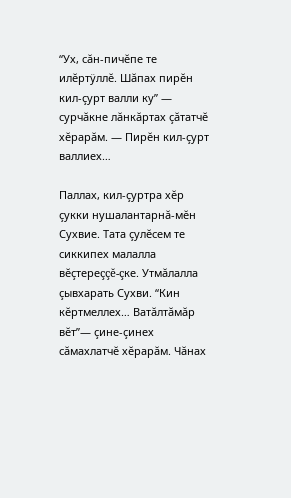“Ух, сăн-пичĕпе те илĕртÿллĕ. Шăпах пирĕн кил-çурт валли ку” — сурчăкне лăнкăртах çăтатчĕ хĕрарăм. — Пирĕн кил-çурт валлиех…

Паллах, кил-çуртра хĕр çукки нушалантарнă-мĕн Сухвие. Тата çулĕсем те сиккипех малалла вĕçтереççĕ-çке. Утмăлалла çывхарать Сухви. “Кин кĕртмеллех… Ватăлтăмăр вĕт”— çине-çинех сăмахлатчĕ хĕрарăм. Чăнах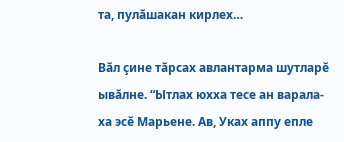та, пулăшакан кирлех…

Вăл çине тăрсах авлантарма шутларĕ ывăлне. “Ытлах юхха тесе ан варала-ха эсĕ Марьене. Ав, Уках аппу епле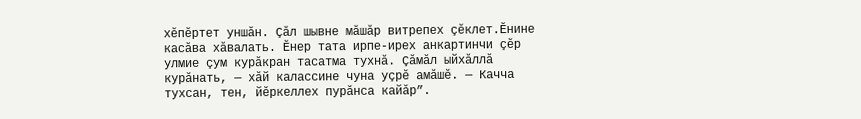хĕпĕртет уншăн. Çăл шывне мăшăр витрепех çĕклет.Ĕнине касăва хăвалать. Ĕнер тата ирпе-ирех анкартинчи çĕр улмие çум курăкран тасатма тухнă. Çăмăл ыйхăллă курăнать, — хăй калассине чуна уçрĕ амăшĕ. — Качча тухсан, тен, йĕркеллех пурăнса кайăр”.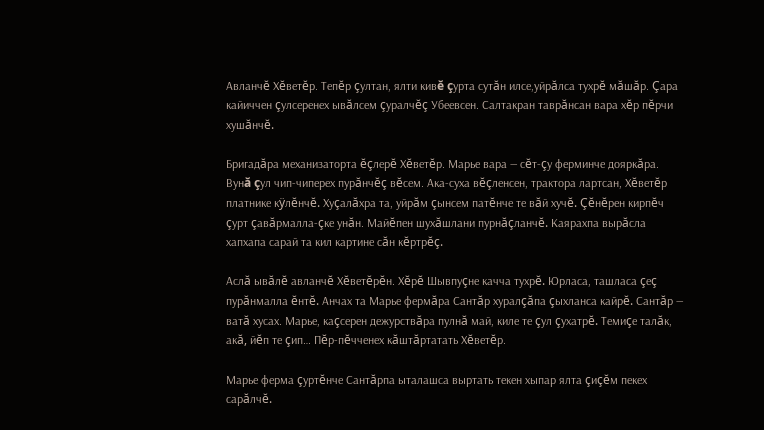Авланчĕ Хĕветĕр. Тепĕр çултан, ялти кивĕ çурта сутăн илсе,уйрăлса тухрĕ мăшăр. Çара кайиччен çулсеренех ывăлсем çуралчĕç Убеевсен. Салтакран таврăнсан вара хĕр пĕрчи хушăнчĕ.

Бригадăра механизаторта ĕçлерĕ Хĕветĕр. Марье вара — сĕт-çу ферминче дояркăра. Вунă çул чип-чиперех пурăнчĕç вĕсем. Ака-суха вĕçленсен, трактора лартсан, Хĕветĕр платнике кÿлĕнчĕ. Хуçалăхра та, уйрăм çынсем патĕнче те вăй хучĕ. Çĕнĕрен кирпĕч çурт çавăрмалла-çке унăн. Майĕпен шухăшлани пурнăçланчĕ. Каярахпа вырăсла хапхапа сарай та кил картине сăн кĕртрĕç.

Аслă ывăлĕ авланчĕ Хĕветĕрĕн. Хĕрĕ Шывпуçне качча тухрĕ. Юрласа, ташласа çеç пурăнмалла ĕнтĕ. Анчах та Марье фермăра Сантăр хуралçăпа çыхланса кайрĕ. Сантăр — ватă хусах. Марье, каçсерен дежурствăра пулнă май, киле те çул çухатрĕ. Темиçе талăк, акă, йĕп те çип… Пĕр-пĕчченех кăштăртатать Хĕветĕр.

Марье ферма çуртĕнче Сантăрпа ыталашса выртать текен хыпар ялта çиçĕм пекех сарăлчĕ.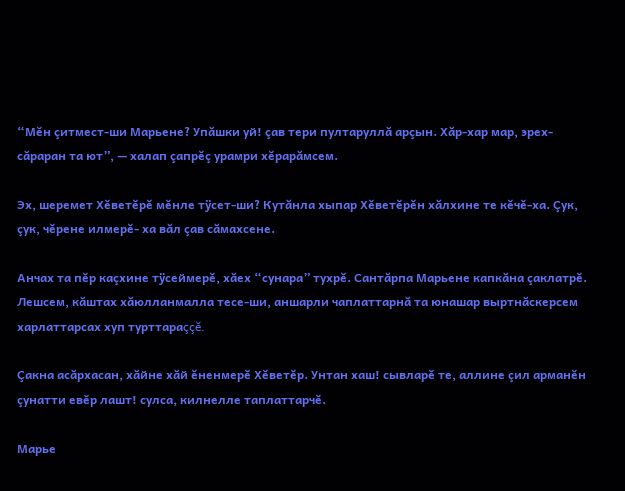“Мĕн çитмест-ши Марьене? Упăшки уй! çав тери пултаруллă арçын. Хăр-хар мар, эрех-сăраран та ют”, — халап çапрĕç урамри хĕрарăмсем.

Эх, шеремет Хĕветĕрĕ мĕнле тÿсет-ши? Кутăнла хыпар Хĕветĕрĕн хăлхине те кĕчĕ-ха. Çук, çук, чĕрене илмерĕ- ха вăл çав сăмахсене.

Анчах та пĕр каçхине тÿсеймерĕ, хăех “сунара” тухрĕ. Сантăрпа Марьене капкăна çаклатрĕ. Лешсем, кăштах хăюлланмалла тесе-ши, аншарли чаплаттарнă та юнашар выртнăскерсем харлаттарсах хуп турттараççĕ.

Çакна асăрхасан, хăйне хăй ĕненмерĕ Хĕветĕр. Унтан хаш! сывларĕ те, аллине çил арманĕн çунатти евĕр лашт! сулса, килнелле таплаттарчĕ.

Марье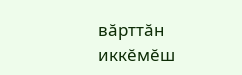вăрттăн иккĕмĕш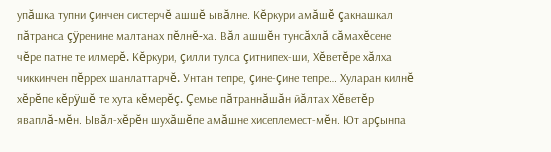упăшка тупни çинчен систерчĕ ашшĕ ывăлне. Кĕркури амăшĕ çакнашкал пăтранса çÿренине малтанах пĕлнĕ-ха. Вăл ашшĕн тунсăхлă сăмахĕсене чĕре патне те илмерĕ. Кĕркури, çилли тулса çитнипех-ши, Хĕветĕре хăлха чиккинчен пĕррех шанлаттарчĕ. Унтан тепре, çине-çине тепре… Хуларан килнĕ хĕрĕпе кĕрÿшĕ те хута кĕмерĕç. Çемье пăтраннăшăн йăлтах Хĕветĕр яваплă-мĕн. Ывăл-хĕрĕн шухăшĕпе амăшне хисеплемест-мĕн. Ют арçынпа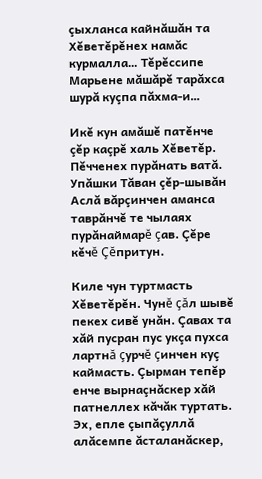çыхланса кайнăшăн та Хĕветĕрĕнех намăс курмалла… Тĕрĕссипе Марьене мăшăрĕ тарăхса шурă куçпа пăхма-и…

Икĕ кун амăшĕ патĕнче çĕр каçрĕ халь Хĕветĕр. Пĕчченех пурăнать ватă. Упăшки Тăван çĕр-шывăн Аслă вăрçинчен аманса таврăнчĕ те чылаях пурăнаймарĕ çав. Çĕре кĕчĕ Çĕпритун.

Киле чун туртмасть Хĕветĕрĕн. Чунĕ çăл шывĕ пекех сивĕ унăн. Çавах та хăй пусран пус укçа пухса лартнă çурчĕ çинчен куç каймасть. Çырман тепĕр енче вырнаçнăскер хăй патнеллех кăчăк туртать. Эх, епле çыпăçуллă алăсемпе ăсталанăскер,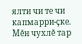ялти чи те чи капмарри-çке. Мĕн чухлĕ тар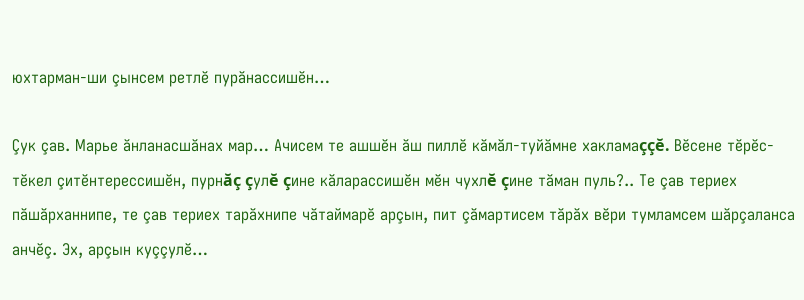юхтарман-ши çынсем ретлĕ пурăнассишĕн…

Çук çав. Марье ăнланасшăнах мар… Ачисем те ашшĕн ăш пиллĕ кăмăл-туйăмне хакламаççĕ. Вĕсене тĕрĕс-тĕкел çитĕнтерессишĕн, пурнăç çулĕ çине кăларассишĕн мĕн чухлĕ çине тăман пуль?.. Те çав териех пăшăрханнипе, те çав териех тарăхнипе чăтаймарĕ арçын, пит çăмартисем тăрăх вĕри тумламсем шăрçаланса анчĕç. Эх, арçын куççулĕ…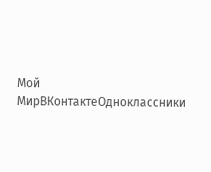Мой МирВКонтактеОдноклассники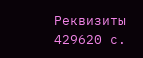Реквизиты
429620 с.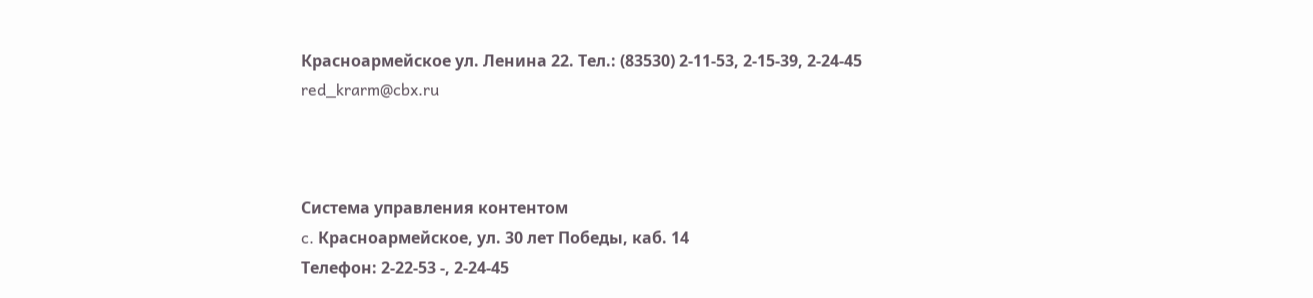Красноармейское ул. Ленина 22. Тел.: (83530) 2-11-53, 2-15-39, 2-24-45 red_krarm@cbx.ru



Система управления контентом
c. Красноармейское, ул. 30 лет Победы, каб. 14
Телефон: 2-22-53 -, 2-24-45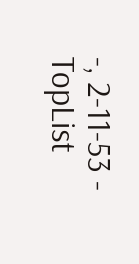-, 2-11-53 -
TopList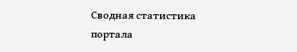Сводная статистика портала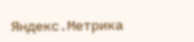Яндекс.Метрика